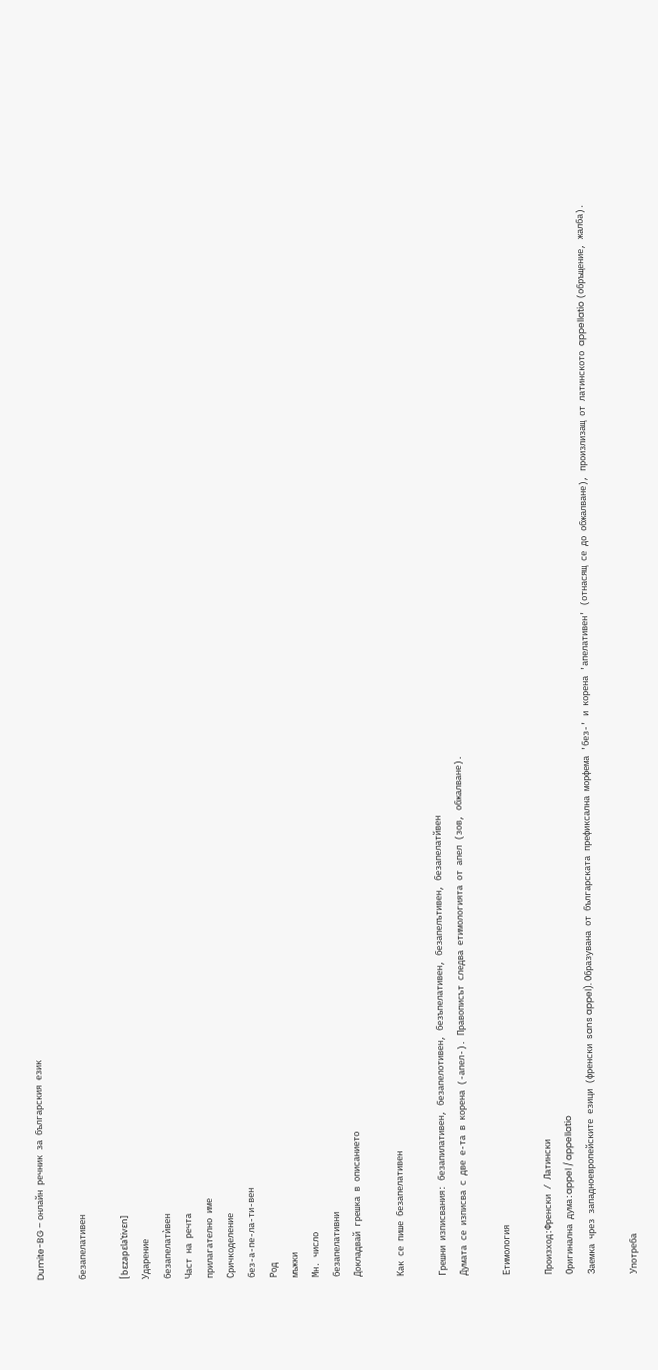Dumite-BG – онлайн речник за българския език

безапелативен

[bɛzapɛlaˈtivɛn]
Ударение
безапелатѝвен
Част на речта
прилагателно име
Сричкоделение
без-а-пе-ла-ти-вен
Род
мъжки
Мн. число
безапелативни
Докладвай грешка в описанието

Как се пише безапелативен

Грешни изписвания: безапилативен, безапелотивен, безъпелативен, безапелътивен, безапелатйвен
Думата се изписва с две е-та в корена (-апел-). Правописът следва етимологията от апел (зов, обжалване).

Етимология

Произход:Френски / Латински
Оригинална дума:appel / appellatio
Заемка чрез западноевропейските езици (френски sans appel). Образувана от българската префиксална морфема 'без-' и корена 'апелативен' (отнасящ се до обжалване), произлизащ от латинското appellatio (обръщение, жалба).

Употреба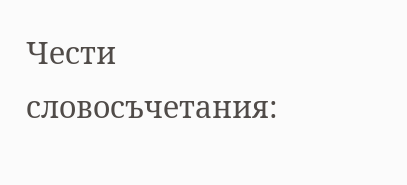Чести словосъчетания: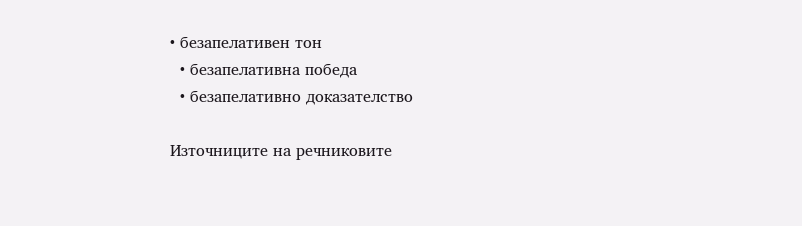• безапелативен тон
  • безапелативна победа
  • безапелативно доказателство

Източниците на речниковите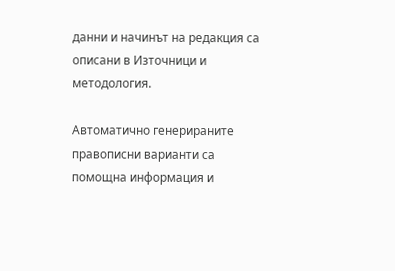данни и начинът на редакция са описани в Източници и методология.

Автоматично генерираните правописни варианти са помощна информация и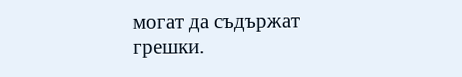могат да съдържат грешки.